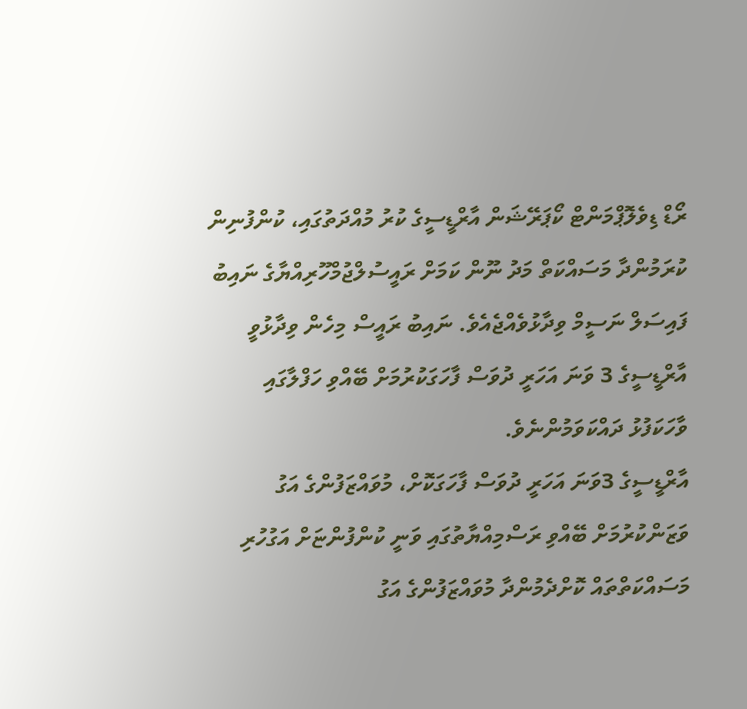ރޯޑް ޑިވެލޮޕްމަންޓް ކޯޕަރޭޝަން އާރްޑީސީގެ ކުރު މުއްދަތުގައި، ކުންފުނިން ކުރަމުންދާ މަސައްކަތް މަދު ނޫން ކަމަށް ރައީސުލްޖުމްހޫރިއްޔާގެ ނައިބު ފައިސަލް ނަސީމް ވިދާޅުވެއްޖެއެވެ. ނައިބު ރައީސް މިހެން ވިދާޅުވީ އާރްޑީސީގެ 3 ވަނަ އަހަރީ ދުވަސް ފާހަގަކުރުމަށް ބޭއްވި ހަފްލާގައި ވާހަކަފުޅު ދައްކަވަމުންނެވެ.
އާރްޑީސީގެ 3ވަނަ އަހަރީ ދުވަސް ފާހަގަކޮށް، މުވައްޒަފުންގެ އަގު ވަޒަންކުރުމަށް ބޭއްވި ރަސްމިއްޔާތުގައި ވަނީ ކުންފުންޏަށް އަގުހުރި މަސައްކަތްތައް ކޮށްދެމުންދާ މުވައްޒަފުންގެ އަގު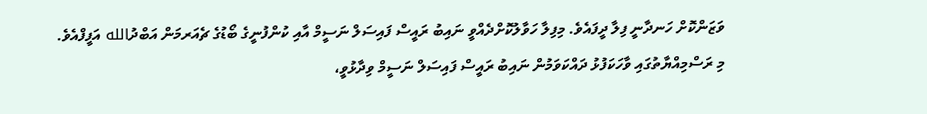ވަޒަންކޮށް ހަނދާނީ ފިލާ ދީފައެވެ. މިފިލާ ހަވާލުކޮށްދެއްވީ ނައިބު ރައީސް ފައިސަލް ނަސީމް އާއި ކުންފުނީގެ ބޯޑުގެ ޗެއަރމަން އަބްދުالله އަފީފްއެވެ.
މި ރަސްމިއްޔާތުގައި ވާހަކަފުޅު ދައްކަވަމުން ނައިބު ރައީސް ފައިސަލް ނަސީމް ވިދާޅުވީ،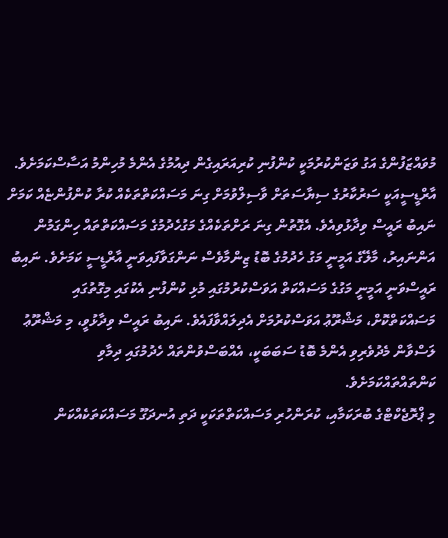މުވައްޒަފުންގެ އަގު ވަޒަންކުރުމަކީ ކުންފުނި ކުރިއަރައިގެން ދިއުމުގެ އެންމެ މުހިންމު އަސާސްކަމަށެވެ.
އާރްޑީސީއަކީ ސަރުކާރުގެ ސިޔާސަތަށް ވާސިލްވުމަށް ގިނަ މަސައްކަތްތަކެއް ކުރާ ކުންފުންޏެއް ކަމަށް ނައިބު ރައީސް ވިދާޅުވިއެވެ. އެގޮތުން ގިނަ ރަށްތަކެއްގެ މަގުހެދުމުގެ މަސައްކަތްތައް ހިންގަމުން އަންނައިރު، މާލޭގެ އަމީނީ މަގު ހެދުމުގެ ބޮޑު ޒިންމާވެސް ނަންގަވާފައިވަނީ އާރްޑީސީ ކަމަށެވެ. ނައިބު ރައީސްވަނީ އަމީނީ މަގުގެ މަސައްކަތް އަވަސްކުރުމުގައި މުޅި ކުންފުނި އެކުގައި މިގޮތުގައި މަސައްކަތްކޮށް، މަޝްރޫޢު އަވަސްކުރުމަށް އެދިލައްވާފައެވެ. ނައިބު ރައީސް ވިދާޅުވީ، މި މަޝްރޫޢު ލަސްވާން މެދުވެރިވި އެންމެ ބޮޑު ސަބަބަކީ، އެއްބަސްވުންތައް ހެދުމުގައި ދިމާވި ކަންތައްތައްކަމަށެވެ.
މި ޕްރޮޖެކްޓްގެ ބުރަކަމާއި، ކުރަންހުރި މަސައްކަތްތަކަކީ ދަތި އުނދަގޫ މަސައްކަތަކެއްކަން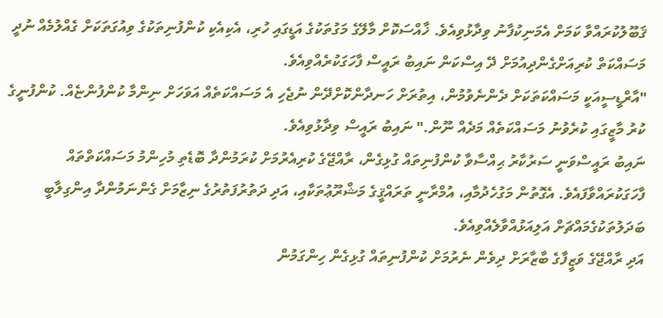ޤަބޫލުކުރައްވާ ކަމަށް އެމަނިކުފާނު ވިދާޅުވިއެވެ. ޚާއްސަކޮށް މާލޭގެ މަގުތަކުގެ އަޑީގައި ހުރި، އެކިއެކި ކުންފުނިތަކުގެ ވިއުގަތަކަށް ގެއްލުމެއް ނުދީ މަސައްކަތް ކުރިއަށްގެންދިއުމަށް ދޭ އިސްކަން ނައިބު ރައީސް ފާހަގަކުރެއްވިއެވެ.
"އާރްޑީސީއަކީ މަސައްކަތަކަށް ދެންނެވުމުން، އިތުރަށް ހަނދާންކޮށްދޭން ނުޖެހި އެ މަސައްކަތެއް އަވަހަށް ނިންމާ ކުންފުންޏެއް. ކުންފުނީގެ ކުރު މާޒީގައި ކުރެވުނު މަސައްކަތެއް މަދެއް ނޫން." ނައިބު ރައީސް ވިދާޅުވިއެވެ.
ނައިބު ރައީސްވަނީ ސަރުކާރު ޙިއްސާވާ ކުންފުނިތައް ގުޅިގެން، ރާއްޖޭގެ ކުރިއެރުމަށް ކުރަމުންދާ ބޮޑެތި މުހިންމު މަސައްކަތްތައް ފާހަގަކުރައްވާފައެވެ. އެގޮތުން މަގުހެދުމާއި، އުމްރާނީ ތަރައްޤީގެ މަޝްރޫޢުތަކާއި، އަދި ދަތުރުފަތުރުގެ ނިޒާމަށް ގެންނަމުންދާ އިންގިލާބީ ބަދަލުތަކުގެމައްޗަށް އަލިއަޅުއްވާލެއްވިއެވެ.
އަދި ރާއްޖޭގެ ވަޒީފާގެ ބާޒާރަށް ދިވެން ނެރުމަށް ކުންފުނިތައް ގުޅިގެން ހިންގަމުން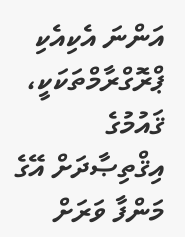އަންނަ އެކިއެކި ޕްރޮގްރާމްތަކަކީ، ޤައުމުގެ އިޤްތިޞާދަށް އޭގެ މަންފާ ވަރަށް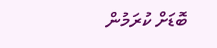ބޮޑަށް ކުރަމުން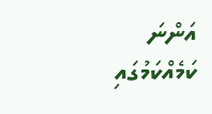އަންނަ ކަމެއްކަމުގައި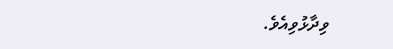ވިދާޅުވިއެވެ.